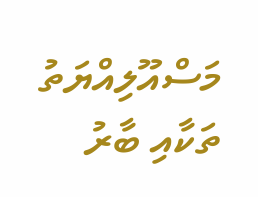މަސްއޫލިއްޔަތު ތަކާއި ބާރު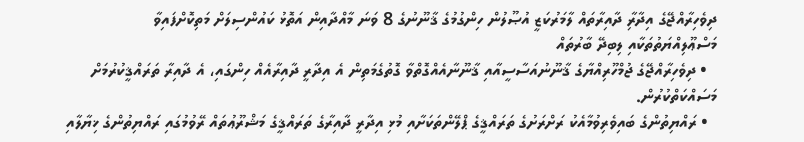ދިވެހިރާއްޖޭގެ އިދާރާި ދާއިރާތައް ލާމަރުކަޒީ އުޞޫލުން ހިންގުމުގެ ޤާނޫނުގެ 8 ވަނަ މާއްދާއިން އަތޮޅު ކައުންސިލަށް މަތިކޮށްފައިވާ މަސްޢޫލިއްޔަތުތަކާއި ލިބިދޭ ބާރުތައް
  • ދިވެހިރާއްޖޭގެ ޖުމްހޫރިއްޔާގެ ޤާނޫނުއަސާސީއާއި ޤާނޫނާއެއްގޮތްވާ ގޮތުގެމަތިން އެ އިދާރީ ދާއިރާއެއް ހިންގައި، އެ ދާއިރާ ތަރައްޤީކުރުމަށް މަސައްކަތްކުރުން.
  • ރައްޔިތުންގެ ބައިވެރިވުމާއެކު ރަށްރަށުގެ ތަރައްޤީގެ ޕްލޭންތަކަށާއި މުޅި އިދާރީ ދާއިރާގެ ތަރައްޤީގެ މަޝްރޫޢުތައް ރޭވުމުގައި ރައްޔިތުންގެ ޚިޔާލާއި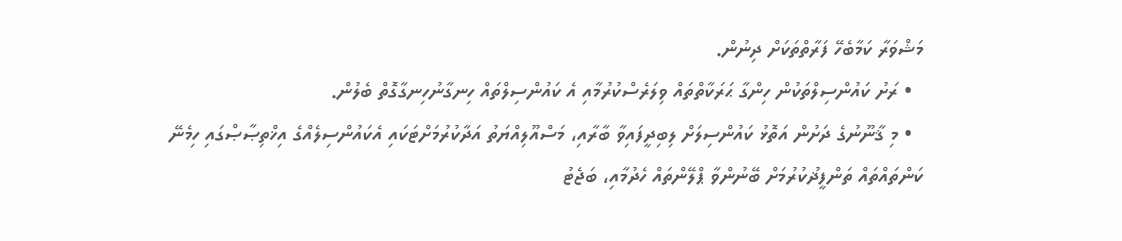މަޝްވަރާ ކަމާބެހޭ ފަރާތްތަކަށް ދިނުން.
  • ރަށު ކައުންސިލްތަކުން ހިންގާ ޙަރަކާތްތައް ވިލަރެސްކުރުމާއި އެ ކައުންސިލްތައް ހިނގާނުހިނގާގޮތް ބެލުން.
  • މި ޤާނޫނުގެ ދަށުން އަތޮޅު ކައުންސިލަށް ލިބިދީފައިވާ ބާރާއި، މަސްއޫލިއްޔަތު އަދާކުރުމަށްޓަކައި އެކައުންސިލެއްގެ އިޚްތިޞާޞްގައި ހިމެނޭ ކަންތައްތައް ތަންފީޛުކުރުމަށް ބޭނުންވާ ޕްލޭންތައް ހެދުމާއި، ބަޖެޓު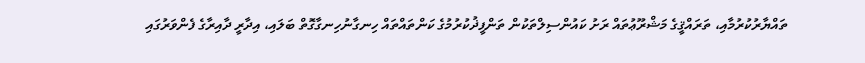ތައްޔާރުކުރުމާއި، ތަރައްޤީގެ މަޝްރޫޢުތައް ރަށު ކައުންސިލްތަކުން ތަންފީޛުކުރުމުގެ ކަންތައްތައް ހިނގާނުހިނގާގޮތް ބަލައި، އިދާރީ ދާއިރާގެ ފެންވަރުގައި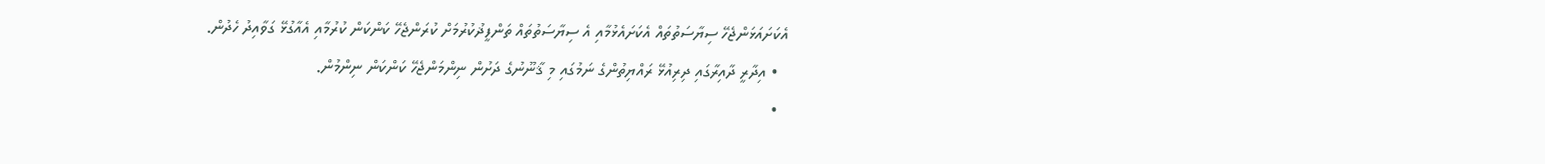އެކަށައަޅަންޖެހޭ ސިޔާސަތުތައް އެކަށައެޅުމާއި އެ ސިޔާސަތުތައް ތަންފީޛުކުރުމަށް ކުރަންޖެހޭ ކަންކަން ކުރުމާއި އެއާގުޅޭ ގަވާއިދު ހެދުން.
  • އިދާރީ ދާއިރާގައި ދިރިއުޅޭ ރައްޔިތުންގެ ނަމުގައި މި ޤާނޫނުގެ ދަށުން ނިންމަންޖެހޭ ކަންކަން ނިންމުން.
  •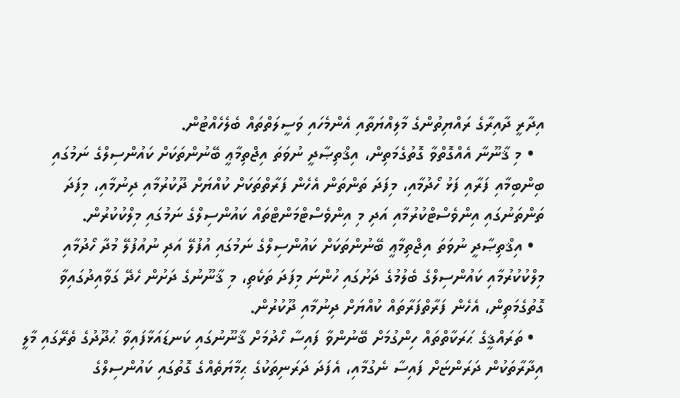އިދާރީ ދާއިރާގެ ރައްޔިތުންގެ މާލިއްޔަތާއި އެންމެހައި ވަސީލަތްތައް ބެލެހެއްޓުން.
  • މި ޤާނޫނާ އެއްގޮތްވާ ގޮތުގެމަތިން، އިޤްތިޞާދީ ނުވަތަ އިޖްތިމާޢީ ބޭނުންތަކަށް ކައުންސިލްގެ ނަމުގައި ބިންބިމާއި ފަރާއި ފަޅު ހޯދުމާއި، މިފަދަ ތަންތަން އެހެން ފަރާތްތަކަށް ކުއްޔަށް ދޫކުރުމާއި ދިނުމާއި، މިފަދަ ތަންތަނުގައި އިންވެސްޓްކުރުމާއި އަދި މި އިންވެސްޓްމަންޓްތައް ކައުންސިލްގެ ނަމުގައި މިލްކުކުރުން.
  • އިޤްތިޞާދީ ނުވަތަ އިޖްތިމާޢީ ބޭނުންތަކަށް ކައުންސިލްގެ ނަމުގައި އުފުލޭ އަދި ނުއުފުލޭ މުދާ ހޯދުމާއި މިލްކުކުރުމާއި ކައުންސިލްގެ ބެލުމުގެ ދަށުގައި ހުންނަ މިފަދަ ތަކެތި، މި ޤާނޫނުގެ ދަށުން ހެދޭ ގަވާއިދުގައިވާ ގޮތުގެމަތިން، އެހެން ފަރާތްފަރާތައް ކުއްޔަށް ދިނުމާއި ދޫކުރުން.
  • ތަރައްޤީގެ ޙަރަކާތްތައް ހިންގުމަށް ބޭނުންވާ ފައިސާ ހޯދުމަށް ޤާނޫނުގައި ކަނޑައަޅާފައިވާ ޙުދޫދުގެ ތެރޭގައި މާލީ އިދާރާތަކުން ދަރަންޏަށް ފައިސާ ނެގުމާއި، އެފަދަ ދަރަނިތަކުގެ ޙިމާޔަތެއްގެ ގޮތުގައި ކައުންސިލްގެ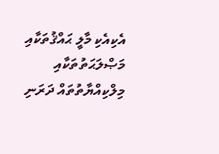އެކިއެކި މާލީ ޙައްޤުތަކާއި މަޞްލަޙަތުތަކާއި މިލްކިއްޔާތުތައް ދަރަނި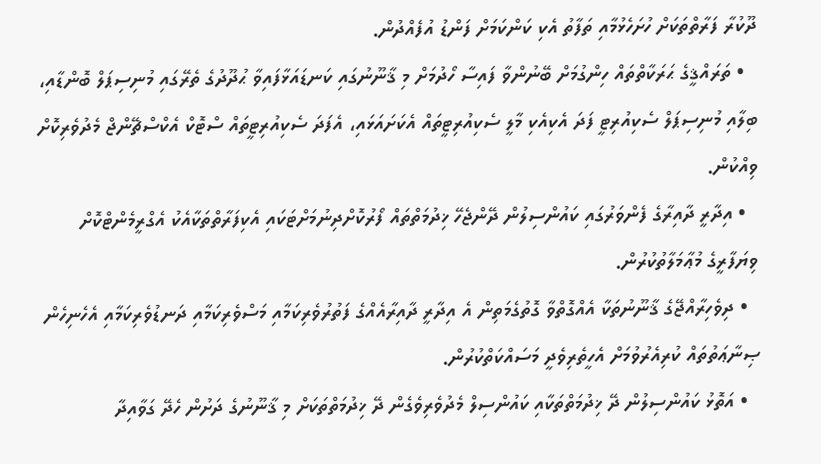ދޫކުރާ ފަރާތްތަކަށް ހުށަހެޅުމާއި ތަފާތު އެކި ކަންކަމަށް ފަންޑު އުފެއްދުން.
  • ތަރައްޤީގެ ޙަރަކާތްތައް ހިންގުމަށް ބޭނުންވާ ފައިސާ ހޯދުމަށް މި ޤާނޫނުގައި ކަނޑައަޅާފައިވާ ޙުދޫދުގެ ތެރޭގައި މުނިސިޕަލް ބޮންޑާއި، ބިލާއި މުނިސިޕަލް ސެކިއުރިޓީ ފަދަ އެކިއެކި މާލީ ސެކިއުރިޓީތައް އެކަށައަޅައި، އެފަދަ ސެކިއުރިޓީތައް ސްޓޮކް އެކްސްޗޭންޖް މެދުވެރިކޮށް ވިއްކުން.
  • އިދާރީ ދާއިރާގެ ފެންވަރުގައި ކައުންސިލުން ދޭންޖެހޭ ޚިދުމަތްތައް ފޯރުކޮށްދިނުމަށްޓަކައި އެކިފަރާތްތަކާއެކު އެގްރީމެންޓްކޮށް ވިޔަފާރީގެ މުޢާމަލާތުކުރުން.
  • ދިވެހިރާއްޖޭގެ ޤާނޫނުތަކާ އެއްގޮތްވާ ގޮތުގެމަތިން އެ އިދާރީ ދާއިރާއެއްގެ ފަތުރުވެރިކަމާއި މަސްވެރިކަމާއި ދަނޑުވެރިކަމާއި އެހެނިހެން ޞިނާޢަތުތައް ކުރިއެރުވުމަށް އެހީތެރިވެދީ މަސައްކަތްކުރުން.
  • އަތޮޅު ކައުންސިލުން ދޭ ޚިދުމަތްތަކާއި ކައުންސިލް މެދުވެރިވެގެން ދޭ ޚިދުމަތްތަކަށް މި ޤާނޫނުގެ ދަށުން ހެދޭ ގަވާއިދާ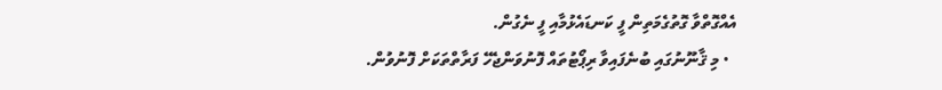އެއްގޮތްވާ ގޮތުގެމަތިން ފީ ކަނޑައެޅުމާއި ފީ ނެގުން.
  • މި ޤާނޫނުގައި ބުނެފައިވާ ރިޕޯޓުތައް ފޮނުވަންޖެހޭ ފަރާތްތަކަށް ފޮނުވުން.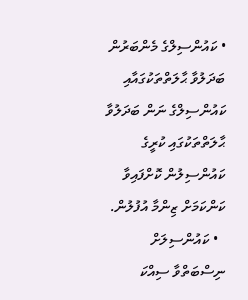• ކައުންސިލްގެ މެންބަރުން ބަދަލުވާ ޙާލަތްތަކުގައާއި ކައުންސިލްގެ ނަން ބަދަލުވާ ޙާލަތްތަކުގައި ކުރީގެ ކައުންސިލުން ކޮށްފައިވާ ކަންކަމަށް ޒިންމާ އުފުލުން.
  • ކައުންސިލަށް ނިސްބަތްވާ ސިއްކަ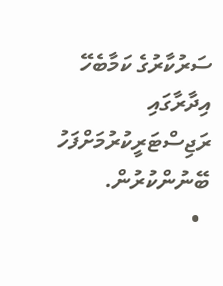ސަރުކާރުގެ ކަމާބެހޭ އިދާރާގައި ރަޖިސްޓަރީކުރުމަށްފަހު ބޭނުންކުރުން.
  •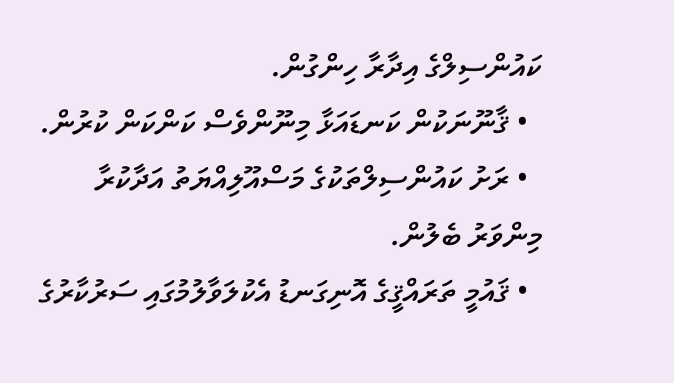ކައުންސިލްގެ އިދާރާ ހިންގުން.
  • ޤާނޫނަކުން ކަނޑައަޅާ މިނޫންވެސް ކަންކަން ކުރުން.
  • ރަށު ކައުންސިލްތަކުގެ މަސްއޫލިއްޔަތު އަދާކުރާ މިންވަރު ބެލުން.
  • ޤައުމީ ތަރައްޤީގެ އޮނިގަނޑު އެކުލަވާލުމުގައި ސަރުކާރުގެ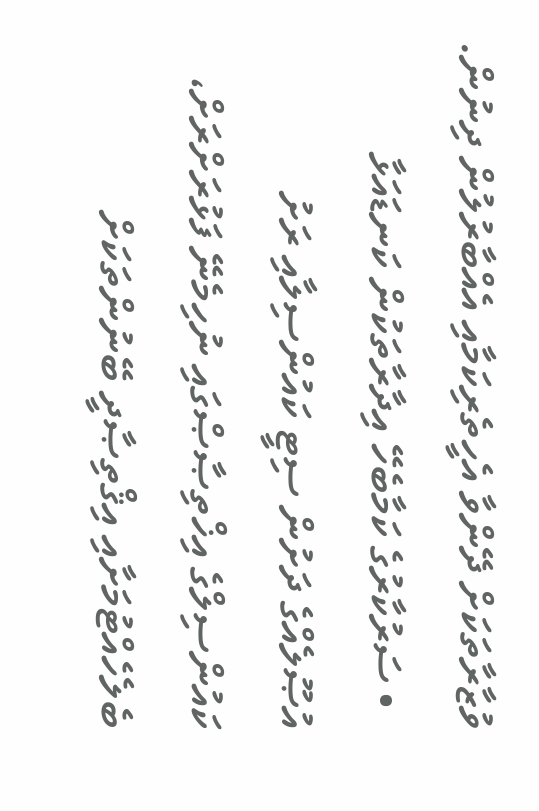ވުޒާރާތަކަށް ދޭންވާ އެހީތެރިކަމާއި އެއްބާރުލުން ދިނުން.
  • ސަރުކާރުގެ ކަމާބެހޭ އިދާރާތަކުން ކަނޑައަޅާ އުޞޫލެއްގެ ދަށުން ސިޓީ ކައުންސިލާއި ރަށު ކައުންސިލްގެ އިޚްތިޞާޞްގައި ނުހިމެނޭ ފަޅުރަށްރަށް، ބެލެހެއްޓުމަށާއި އިޤްތިޞާދީ ބޭނުންތަކަށް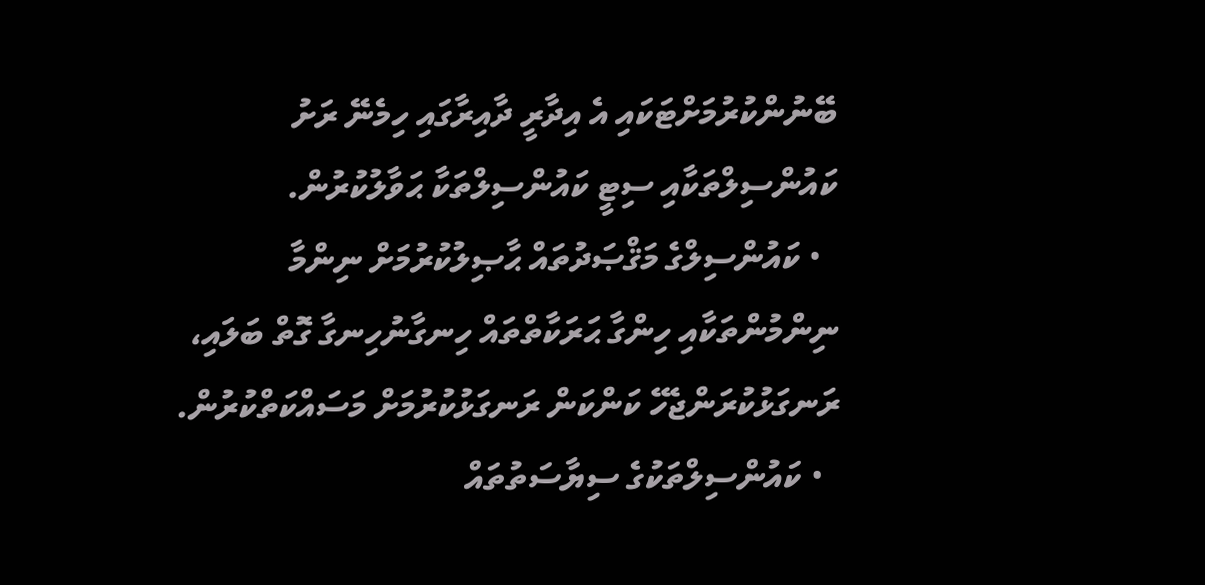ބޭނުންކުރުމަށްޓަކައި އެ އިދާރީ ދާއިރާގައި ހިމެނޭ ރަށު ކައުންސިލްތަކާއި ސިޓީ ކައުންސިލްތަކާ ޙަވާލުކުރުން.
  • ކައުންސިލްގެ މަޤްޞަދުތައް ޙާޞިލުކުރުމަށް ނިންމާ ނިންމުންތަކާއި ހިންގާ ޙަރަކާތްތައް ހިނގާނުހިނގާ ގޮތް ބަލައި، ރަނގަޅުކުރަންޖެހޭ ކަންކަން ރަނގަޅުކުރުމަށް މަސައްކަތްކުރުން.
  • ކައުންސިލްތަކުގެ ސިޔާސަތުތައް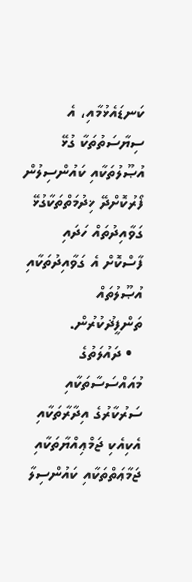ކަނޑައެޅުމާއި، އެ ސިޔާސަތުތަކާ ގުޅޭ އުޞޫލުތަކާއި ކައުންސިލުން ފޯރުކޮށްދޭ ޚިދުމަތްތަކާގުޅޭ ގަވާއިދުތައް ހަދައި ފާސްކޮށް އެ ގަވާއިދުތަކާއި އުޞޫލުތައް ތަންފީޛުކުރުން.
  • ދައުލަތުގެ މުއައްސަސާތަކާއި ސަރުކާރުގެ އިދާރާތަކާއި އެކިއެކި ޖަމްޢިއްޔާތަކާއި ޖަމާޢަތްތަކާއި ކައުންސިލާ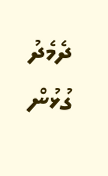ދެމެދު ގުޅުން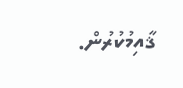ޤާއިމުކުރުން.